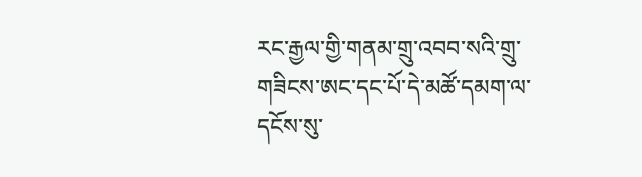རང་རྒྱལ་གྱི་གནམ་གྲུ་འབབ་སའི་གྲུ་གཟིངས་ཨང་དང་པོ་དེ་མཚོ་དམག་ལ་དངོས་སུ་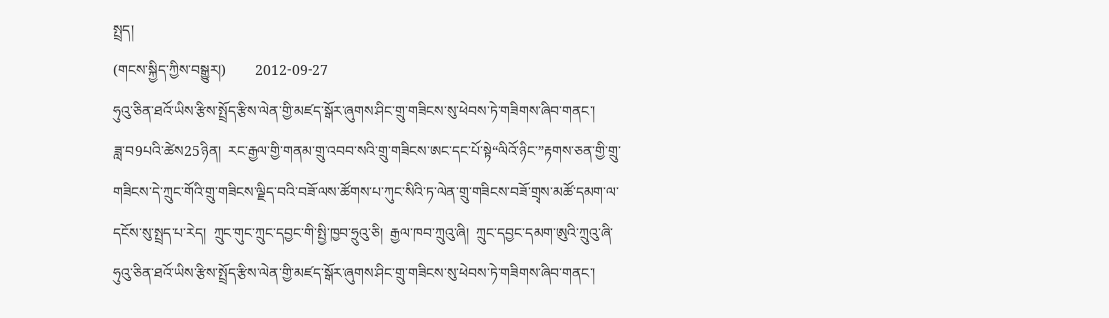སྤྲད།
(གངས་སྐྱིད་ཀྱིས་བསྒྱུར།)        2012-09-27
ཧུའུ་ཅིན་ཐའོ་ཡིས་རྩིས་སྤྲོད་རྩིས་ལེན་གྱི་མཛད་སྒོར་ཞུགས་ཤིང་གྲུ་གཟིངས་སུ་ཕེབས་ཏེ་གཟིགས་ཞིབ་གནང་།
ཟླ་བ9པའི་ཚེས25ཉིན།  རང་རྒྱལ་གྱི་གནམ་གྲུ་འབབ་སའི་གྲུ་གཟིངས་ཨང་དང་པོ་སྟེ“ལིའོ་ཉིང་”རྟགས་ཅན་གྱི་གྲུ་གཟིངས་དེ་ཀྲུང་གོའི་གྲུ་གཟིངས་ལྗིད་བའི་བཟོ་ལས་ཚོགས་པ་ཀུང་སིའི་ཏ་ལེན་གྲུ་གཟིངས་བཟོ་གྲྭས་མཚོ་དམག་ལ་དངོས་སུ་སྤྲད་པ་རེད།  ཀྲུང་གུང་ཀྲུང་དབྱང་གི་སྤྱི་ཁྱབ་ཧྲུའུ་ཅི།  རྒྱལ་ཁབ་ཀྲུའུ་ཞི།  ཀྲུང་དབྱང་དམག་ཨུའི་ཀྲུའུ་ཞི་ཧུའུ་ཅིན་ཐའོ་ཡིས་རྩིས་སྤྲོད་རྩིས་ལེན་གྱི་མཛད་སྒོར་ཞུགས་ཤིང་གྲུ་གཟིངས་སུ་ཕེབས་ཏེ་གཟིགས་ཞིབ་གནང་།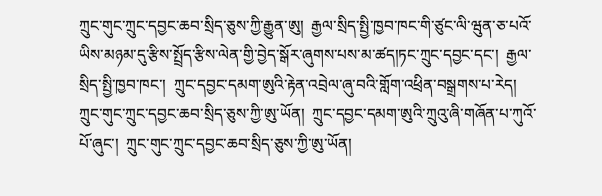ཀྲུང་གུང་ཀྲུང་དབྱང་ཆབ་སྲིད་ཅུས་ཀྱི་རྒྱུན་ཨུ།  རྒྱལ་སྲིད་སྤྱི་ཁྱབ་ཁང་གི་ཙུང་ལི་ཝུན་ཅ་པའོ་ཡིས་མཉམ་དུ་རྩིས་སྤྲོད་རྩིས་ལེན་གྱི་བྱེད་སྒོར་ཞུགས་པས་མ་ཚད།ཏང་ཀྲུང་དབྱང་དང་།  རྒྱལ་སྲིད་སྤྱི་ཁྱབ་ཁང་།  ཀྲུང་དབྱང་དམག་ཨུའི་རྟེན་འབྲེལ་ཞུ་བའི་གློག་འཕྲིན་བསྒྲགས་པ་རེད།  ཀྲུང་གུང་ཀྲུང་དབྱང་ཆབ་སྲིད་ཅུས་ཀྱི་ཨུ་ཡོན།  ཀྲུང་དབྱང་དམག་ཨུའི་ཀྲུའུ་ཞི་གཞོན་པ་ཀུའོ་པོ་ཞུང་།  ཀྲུང་གུང་ཀྲུང་དབྱང་ཆབ་སྲིད་ཅུས་ཀྱི་ཨུ་ཡོན།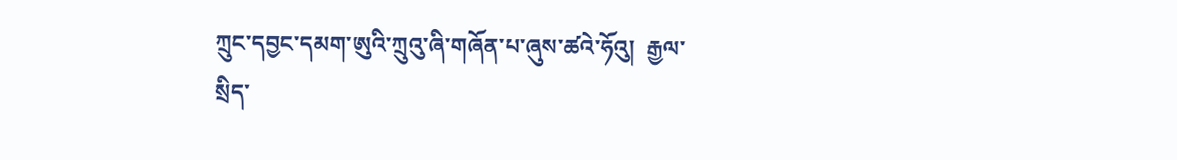ཀྲུང་དབྱང་དམག་ཨུའི་ཀྲུའུ་ཞི་གཞོན་པ་ཞུས་ཚའེ་ཧོའུ།  རྒྱལ་སྲིད་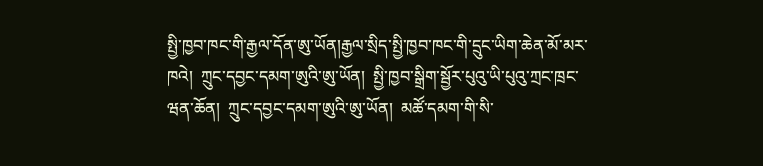སྤྱི་ཁྱབ་ཁང་གི་རྒྱལ་དོན་ཨུ་ཡོན།རྒྱལ་སྲིད་སྤྱི་ཁྱབ་ཁང་གི་དྲུང་ཡིག་ཆེན་མོ་མར་ཁའེ།  ཀྲུང་དབྱང་དམག་ཨུའི་ཨུ་ཡོན།  སྤྱི་ཁྱབ་སྒྲིག་སྦྱོར་པུའུ་ཡི་པུའུ་ཀྲང་ཁྲང་ཝན་ཆོན།  ཀྲུང་དབྱང་དམག་ཨུའི་ཨུ་ཡོན།  མཚོ་དམག་གི་སི་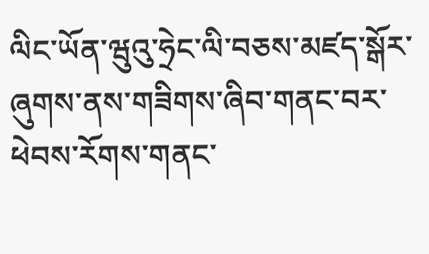ལིང་ཡོན་ཝུའུ་ཧྲེང་ལི་བཅས་མཛད་སྒོར་ཞུགས་ནས་གཟིགས་ཞིབ་གནང་བར་ཕེབས་རོགས་གནང་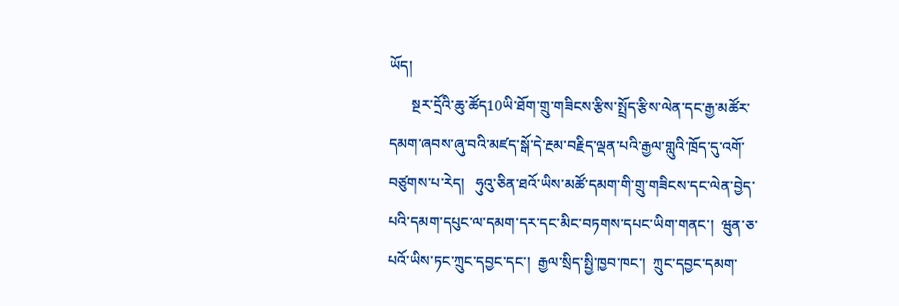ཡོད།
      སྔར་དྲོའི་ཆུ་ཚོད10ཡི་ཐོག་གྲུ་གཟིངས་རྩིས་སྤྲོད་རྩིས་ལེན་དང་རྒྱ་མཚོར་དམག་ཞབས་ཞུ་བའི་མཛད་སྒོ་དེ་རྔམ་བརྗིད་ལྡན་པའི་རྒྱལ་གླུའི་ཁྲོད་དུ་འགོ་བཙུགས་པ་རེད།   ཧུའུ་ཅིན་ཐའོ་ཡིས་མཚོ་དམག་གི་གྲུ་གཟིངས་དང་ལེན་བྱེད་པའི་དམག་དཔུང་ལ་དམག་དར་དང་མིང་བཏགས་དཔང་ཡིག་གནང་།  ཝུན་ཅ་པའོ་ཡིས་ཏང་ཀྲུང་དབྱང་དང་།  རྒྱལ་སྲིད་སྤྱི་ཁྱབ་ཁང་།  ཀྲུང་དབྱང་དམག་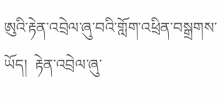ཨུའི་རྟེན་འབྲེལ་ཞུ་བའི་གློག་འཕྲིན་བསྒྲགས་ཡོད།  རྟེན་འབྲེལ་ཞུ་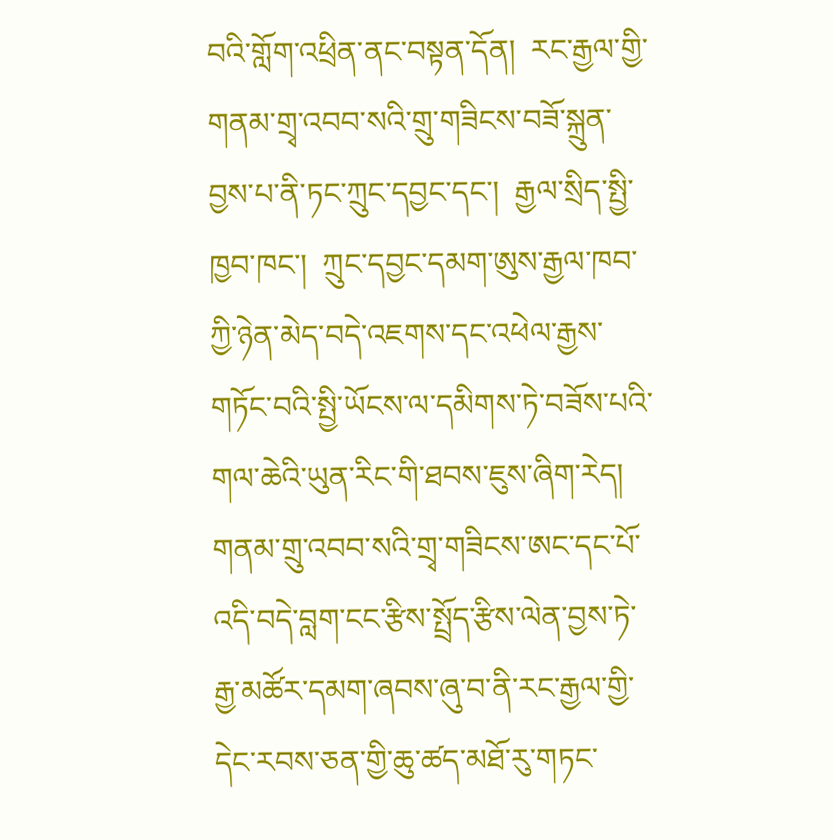བའི་གློག་འཕྲིན་ནང་བསྟན་དོན།  རང་རྒྱལ་གྱི་གནམ་གྲྭ་འབབ་སའི་གྲུ་གཟིངས་བཟོ་སྐྲུན་བྱས་པ་ནི་ཏང་ཀྲུང་དབྱང་དང་།  རྒྱལ་སྲིད་སྤྱི་ཁྱབ་ཁང་།  ཀྲུང་དབྱང་དམག་ཨུས་རྒྱལ་ཁབ་ཀྱི་ཉེན་མེད་བདེ་འཇགས་དང་འཕེལ་རྒྱས་གཏོང་བའི་སྤྱི་ཡོངས་ལ་དམིགས་ཏེ་བཟོས་པའི་གལ་ཆེའི་ཡུན་རིང་གི་ཐབས་ཇུས་ཞིག་རེད།  གནམ་གྲུ་འབབ་སའི་གྲྭ་གཟིངས་ཨང་དང་པོ་འདི་བདེ་བླག་ངང་རྩིས་སྤྲོད་རྩིས་ལེན་བྱས་ཏེ་རྒྱ་མཚོར་དམག་ཞབས་ཞུ་བ་ནི་རང་རྒྱལ་གྱི་དེང་རབས་ཅན་གྱི་ཆུ་ཚད་མཐོ་རུ་གཏང་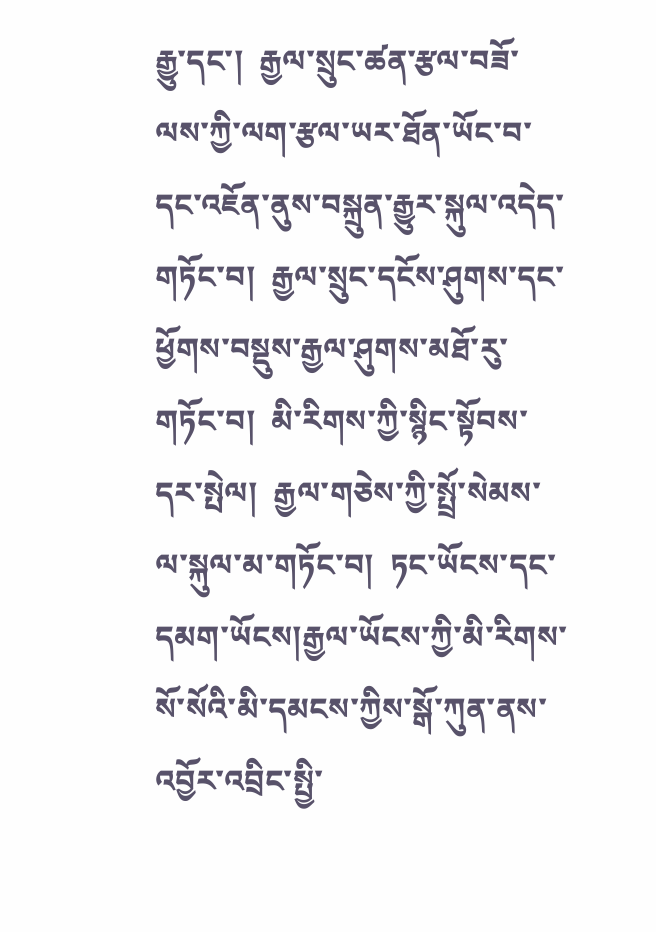རྒྱུ་དང་།  རྒྱལ་སྲུང་ཚན་རྩལ་བཟོ་ལས་ཀྱི་ལག་རྩལ་ཡར་ཐོན་ཡོང་བ་དང་འཇོན་ནུས་བསྐྲུན་རྒྱུར་སྐུལ་འདེད་གཏོང་བ།  རྒྱལ་སྲུང་དངོས་ཤུགས་དང་ཕྱོགས་བསྡུས་རྒྱལ་ཤུགས་མཐོ་རུ་གཏོང་བ།  མི་རིགས་ཀྱི་སྙིང་སྟོབས་དར་སྤེལ།  རྒྱལ་གཅེས་ཀྱི་སྤྲོ་སེམས་ལ་སྐུལ་མ་གཏོང་བ།  ཏང་ཡོངས་དང་དམག་ཡོངས།རྒྱལ་ཡོངས་ཀྱི་མི་རིགས་སོ་སོའི་མི་དམངས་ཀྱིས་སྒོ་ཀུན་ནས་འབྱོར་འབྲིང་སྤྱི་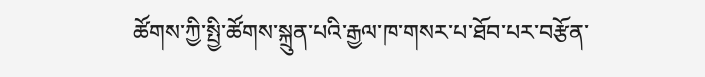ཚོགས་ཀྱི་སྤྱི་ཚོགས་སྐྲུན་པའི་རྒྱལ་ཁ་གསར་པ་ཐོབ་པར་བརྩོན་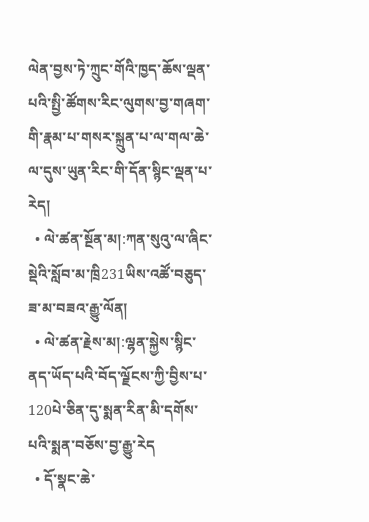ལེན་བྱས་ཏེ་ཀྲུང་གོའི་ཁྱད་ཆོས་ལྡན་པའི་སྤྱི་ཚོགས་རིང་ལུགས་བྱ་གཞག་གི་རྣམ་པ་གསར་སྐྲུན་པ་ལ་གལ་ཆེ་ལ་དུས་ཡུན་རིང་གི་དོན་སྙིང་ལྡན་པ་རེད།
  • ལེ་ཚན་སྔོན་མ།:ཀན་སུའུ་ལ་ཞིང་སྡེའི་སློབ་མ་ཁྲི231ཡིས་འཚོ་བཅུད་ཟ་མ་བཟའ་རྒྱུ་ལོན།
  • ལེ་ཚན་རྗེས་མ།:ལྷན་སྐྱེས་སྙིང་ནད་ཡོད་པའི་བོད་ལྗོངས་ཀྱི་བྱིས་པ་120པེ་ཅིན་དུ་སྨན་རིན་མི་དགོས་པའི་སྨན་བཅོས་བྱ་རྒྱུ་རེད
  • དོ་སྣང་ཆེ་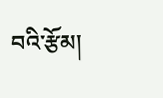བའི་རྩོམ།